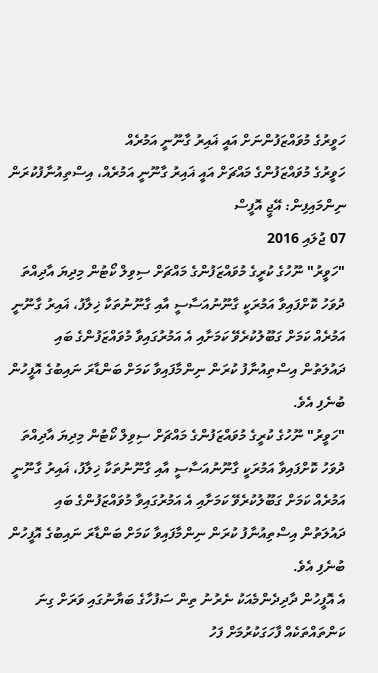ހަވީރުގެ މުވައްޒަފުންނަށް އައީ ޣައިރު ގާނޫނީ އަމުރެއް
ހަވީރުގެ މުވައްޒަފުންގެ މައްޗަށް އައީ ޣައިރު ގާނޫނީ އަމުރެއް، އިސްތިއުނާފުކުރަން ނިންމައިފިން: އޭޖީ އޮފީސް
07 ޖުލައި 2016
"ހަވީރު" ނޫހުގެ ކުރީގެ މުވައްޒަފުންގެ މައްޗަށް ސިވިލް ކޯޓުން މިދިޔަ އާދިއްތަ ދުވަހު ކޮށްފައިވާ އަމުރަކީ ގާނޫނުއަސާސީ އާއި ގާނޫނުތަކާ ޚިލާފު، ޣައިރު ގާނޫނީ އަމުރެއް ކަމަށް ގަބޫލުކުރެވޭ ކަމަށާއި އެ އަމުރުގައިވާ މުވައްޒަފުންގެ ބައި ދައުލަތުން އިސްތިއުނާފު ކުރަން ނިންމާފައިވާ ކަމަށް ބަންޑާރަ ނައިބުގެ އޮފީހުން ބުނެފި އެވެ.
"ހަވީރު" ނޫހުގެ ކުރީގެ މުވައްޒަފުންގެ މައްޗަށް ސިވިލް ކޯޓުން މިދިޔަ އާދިއްތަ ދުވަހު ކޮށްފައިވާ އަމުރަކީ ގާނޫނުއަސާސީ އާއި ގާނޫނުތަކާ ޚިލާފު، ޣައިރު ގާނޫނީ އަމުރެއް ކަމަށް ގަބޫލުކުރެވޭ ކަމަށާއި އެ އަމުރުގައިވާ މުވައްޒަފުންގެ ބައި ދައުލަތުން އިސްތިއުނާފު ކުރަން ނިންމާފައިވާ ކަމަށް ބަންޑާރަ ނައިބުގެ އޮފީހުން ބުނެފި އެވެ.
އެ އޮފީހުން ދާދިދެންމެއަކު ނެރުނު ތިން ސަފުހާގެ ބަޔާނުގައި ވަރަށް ގިނަ ކަންތައްތަކެއް ފާހަގަކުރުމަށް ފަހު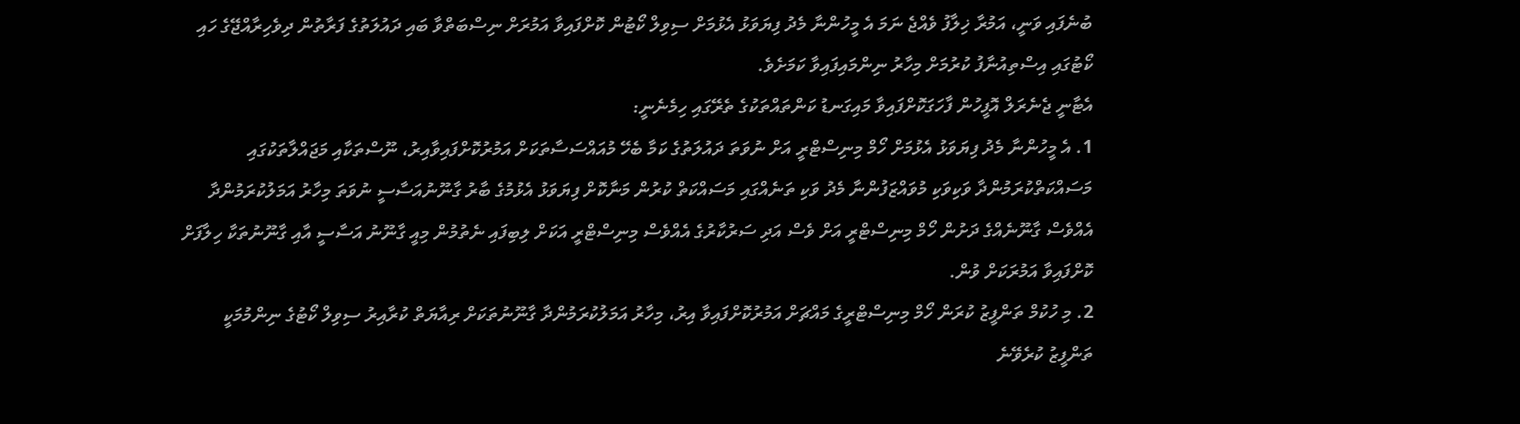ބުނެފައި ވަނީ، އަމުރާ ޚިލާފު ވެއްޖެ ނަމަ އެ މީހުންނާ މެދު ފިޔަވަޅު އެޅުމަށް ސިވިލް ކޯޓުން ކޮށްފައިވާ އަމުރަށް ނިސްބަތްވާ ބައި ދައުލަތުގެ ފަރާތުން ދިވެހިރާއްޖޭގެ ހައި ކޯޓުގައި އިސްތިއުނާފު ކުރުމަށް މިހާރު ނިންމައިފައިވާ ކަމަށެވެ.
އެޓާނީ ޖެނެރަލް އޮފީހުން ފާހަގަކޮށްފައިވާ މައިގަނޑު ކަންތައްތަކުގެ ތެރޭގައި ހިމެނެނީ:
1. އެ މީހުންނާ މެދު ފިޔަވަޅު އެޅުމަށް ހޯމް މިނިސްޓްރީ އަށް ނުވަތަ ދައުލަތުގެ ކަމާ ބެހޭ މުއައްސަސާތަކަށް އަމުރުކޮށްފައިވާއިރު، ނޫސްތަކާއި މަޖައްލާތަކުގައި މަސައްކަތްކުރަމުންދާ ވަކިވަކި މުވައްޒަފުންނާ މެދު ވަކި ތަނެއްގައި މަސައްކަތް ކުރުން މަނާކޮށް ފިޔަވަޅު އެޅުމުގެ ބާރު ގާނޫނުއަސާސީ ނުވަތަ މިހާރު އަމަލުކުރަމުންދާ އެއްވެސް ގާނޫނެއްގެ ދަށުން ހޯމް މިނިސްޓްރީ އަށް ވެސް އަދި ސަރުކާރުގެ އެއްވެސް މިނިސްޓްރީ އަކަށް ލިބިފައި ނެތުމުން މިއީ ގާނޫނު އަސާސީ އާއި ގާނޫނުތަކާ ހިލާފަށް ކޮށްފައިވާ އަމުރަކަށް ވުން.
2. މި ހުކުމް ތަންފީޒު ކުރަން ހޯމް މިނިސްޓްރީގެ މައްޗަށް އަމުރުކޮށްފައިވާ އިރު، މިހާރު އަމަލުކުރަމުންދާ ގާނޫނުތަކަށް ރިއާޔަތް ކުރާއިރު ސިވިލް ކޯޓުގެ ނިންމުމަކީ ތަންފީޒު ކުރެވޭނެ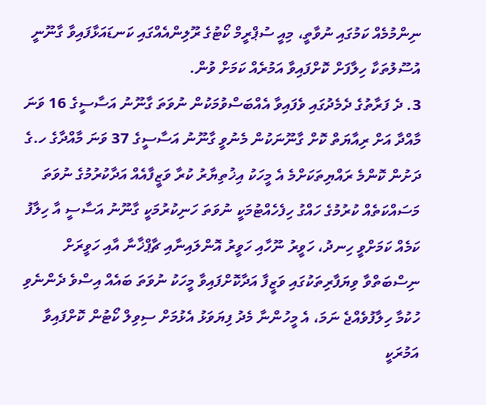ނިންމުމެއް ކަމުގައި ނުވާތީ، މިއީ ސުޕްރީމް ކޯޓުގެ ރޫލިންއެއްގައި ކަނޑައަޅާފައިވާ ގާނޫނީ އުސޫލުތަކާ ހިލާފަށް ކޮށްފައިވާ އަމުރެއް ކަމަށް ވުން.
3. ދެ ފަރާތުގެ ދެމެދުގައި ވެފައިވާ އެއްބަސްވުމަކުން ނުވަތަ ގާނޫނު އަސާސީގެ 16 ވަނަ މާއްދާ އަށް ރިއާޔަތް ކޮށް ގާނޫނަކުން މެނުވީ ގާނޫނު އަސާސީގެ 37 ވަނަ މާއްދާގެ ހ.ގެ ދަށުން ކޮންމެ ރައްޔިތަކަށްމެ އެ މީހަކު އިޚުތިޔާރު ކުރާ ވަޒީފާއެއް އަދާކުރުމުގެ ނުވަތަ މަސައްކަތެއް ކުރުމުގެ ހައްގު ހިފެހެއްޓުމަކީ ނުވަތަ ހަނިކުރުމަކީ ގާނޫނު އަސާސީ އާ ހިލާފު ކަމެއް ކަމަށްވީ ހިނދު، ހަވީރު ނޫހާއި ހަވީރު އޮންލައިނާއި ޗާޕްޚާނާ އާއި ހަވީރަށް ނިސްބަތްވާ ވިޔަފާރިތަކުގައި ވަޒީފާ އަދާކޮށްފައިވާ މީހަކު ނުވަތަ ބައެއް އިސްވެ ދެންނެވި ހުކުމާ ހިލާފުވެއްޖެ ނަމަ، އެ މީހުންނާ މެދު ފިޔަވަޅު އެޅުމަށް ސިވިލް ކޯޓުން ކޮށްފައިވާ އަމުރަކީ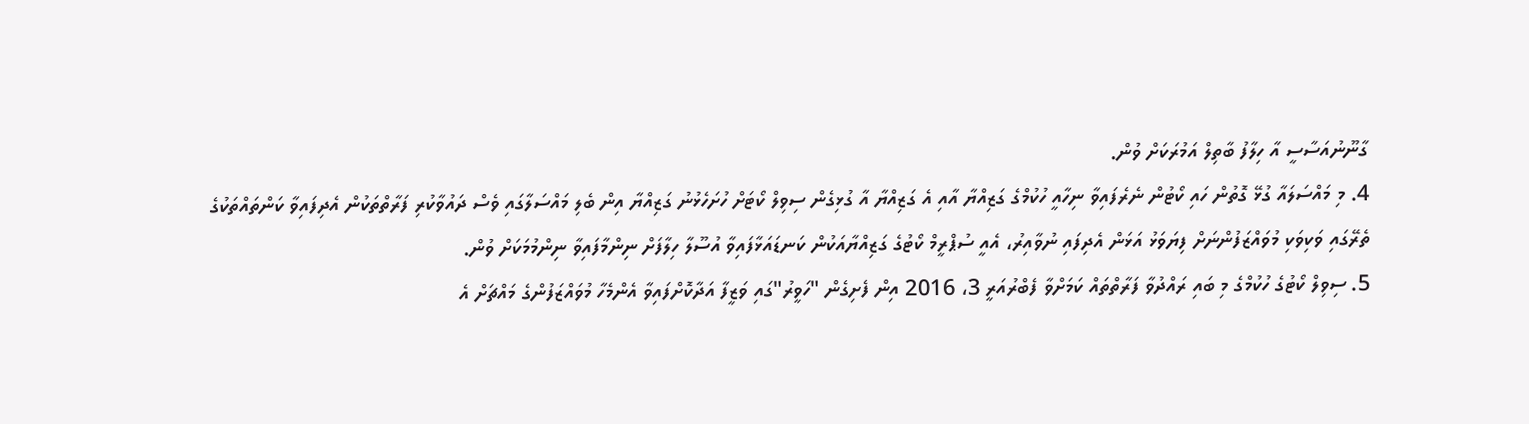ގާނޫނުއަސާސީ އާ ހިލާފު ބާތިލް އަމުރަކަށް ވުން.
4. މި މައްސަލައާ ގުޅޭ ގޮތުން ހައި ކޯޓުން ނެރެފައިވާ ނިހާއީ ހުކުމްގެ ގަޒިއްޔާ އާއި އެ ގަޒިއްޔާ އާ ގުޅިގެން ސިވިލް ކޯޓަށް ހުށަހެޅުނު ގަޒިއްޔާ އިން ބެލި މައްސަލާގައި ވެސް ދައުވާކުރި ފަރާތްތަކުން އެދިފައިވާ ކަންތައްތަކުގެ ތެރޭގައި ވަކިވަކި މުވައްޒަފުންނަށް ފިޔަވަޅު އަޅަން އެދިފައި ނުވާއިރު، އެއީ ސުޕްރީމް ކޯޓުގެ ގަޒިއްޔާއަކުން ކަނޑައަޅާފައިވާ އުސޫލާ ހިލާފަށް ނިންމާފައިވާ ނިންމުމަކަށް ވުން.
5. ސިވިލް ކޯޓުގެ ހުކުމްގެ މި ބައި ރައްދުވާ ފަރާތްތައް ކަމަށްވާ ފެބްރުއަރީ 3، 2016 އިން ފެށިގެން "ހަވީރު"ގައި ވަޒީފާ އަދާކޮށްފައިވާ އެންމެހާ މުވައްޒަފުންގެ މައްޗަށް އެ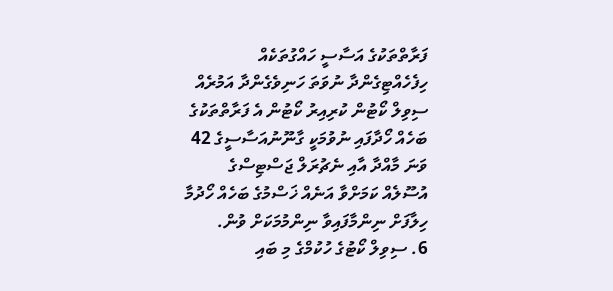ފަރާތްތަކުގެ އަސާސީ ހައްގުތަކެއް ހިފެހެއްޓިގެންދާ ނުވަތަ ހަނިވެގެންދާ އަމުރެއް ސިވިލް ކޯޓުން ކުރިއިރު ކޯޓުން އެ ފަރާތްތަކުގެ ބަހެއް ހޯދާފައި ނުވުމަކީ ގާނޫނުއަސާސީގެ 42 ވަނަ މާއްދާ އާއި ނެޗުރަލް ޖަސްޓިސްގެ އުސޫލެއް ކަމަށްވާ އަނެއް ޚަސްމުގެ ބަހެއް ހޯދުމާ ހިލާފަށް ނިންމާފައިވާ ނިންމުމަކަށް ވުން.
6. ސިވިލް ކޯޓުގެ ހުކުމްގެ މި ބައި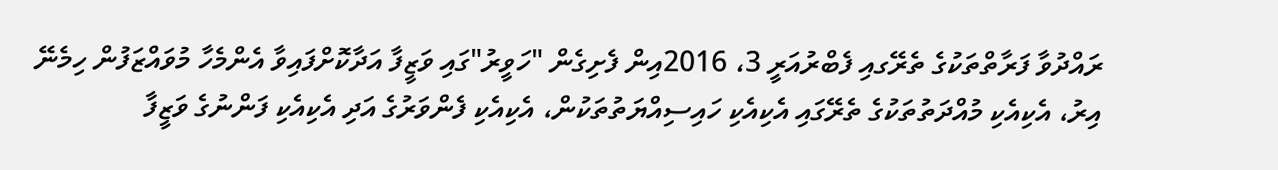ރައްދުވާ ފަރާތްތަކުގެ ތެރޭގއި ފެބްރުއަރީ 3، 2016އިން ފެށިގެން "ހަވީރު"ގައި ވަޒީފާ އަދާކޮށްފައިވާ އެންމެހާ މުވައްޒަފުން ހިމެނޭ އިރު، އެކިއެކި މުއްދަތުތަކުގެ ތެރޭގައި އެކިއެކި ހައިސިއްޔަތުތަކުން، އެކިއެކި ފެންވަރުގެ އަދި އެކިއެކި ފަންނުގެ ވަޒީފާ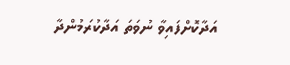އަދާކޮށްފައިވާ ނުވަތަ އަދާކުރަމުންދާ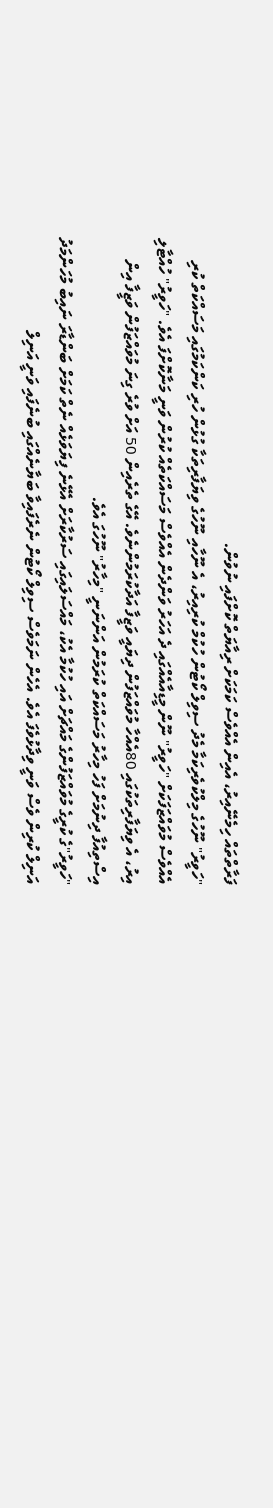ފަރާތްތައް ހިމެނޭއިރު، އެއިން އެއްވެސް ކަމަކަށް ރިއާޔަތް ކޮށްފައި ނުވުން.
"ހަވީރު" ނޫހުގެ މިލްކުވެރިކަމާ މެދު ސިވިލް ކޯޓުން ހުކުމް ކުރިއިރު، އެ ނޫހާއި ނޫހުގެ ވިޔަފާރިތަކާ ގުޅުން ހުރި ކަންކަމުގައި މަސައްކަތް ކުރި އެއްވެސް މުވައްޒަފަކަށް "ހަވީރު" ނޫން މީޑިއާއެއްގައި ދެ އަހަރު ވަންދެން އެއްވެސް މަސައްކަތެއް ކުރުން ވަނީ މަނާކޮށްފަ އެވެ. "ހަވީރު" ހުއްޓާލި އިރު، އެ ވިޔަފާރިތަކުގައި 80އެއްހާ މުވައްޒަފުން ދިޔައީ ވަޒީފާ އަދާކުރަމުންނެވެ. އޭގެ ތެރެއިން 50 އަށް ވުރެ ގިނަ މުވައްޒަފުން ވަޒީފާ އިން އިސްތިއުފާ ދިނުމަށް ފަހު މިހާރު މަސައްކަތް ކުރަމުން އަންނަނީ "މިހާރު" ނޫހުގަ އެވެ.
"ހަވީރު"ގެ ކުރީގެ މުވައްޒަފުންގެ މައްޗަށް އައި ހުކުމާ އެކު، މައްސަލައިގައި ސަރުކާރަށް އެޅޭނެ ފިޔަވަޅެއް ނެތް ކަމަށް ބަންޑާރަ ނައިބު މުހަންމަދު އަނިލް ކުރިން ވެސް ވަނީ ވިދާޅުވެފަ އެވެ. އެހެން ނަމަވެސް ސިވިލް ކޯޓުން ނެރެފައިވާ ބަޔާނެއްގައި ބުނެފައި ވަނީ އަނިލް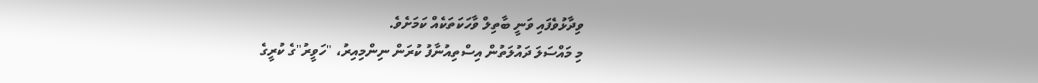ވިދާޅުވެފައި ވަނީ ބާތިލް ވާހަކަތަކެއް ކަމަށެވެ.
މި މައްސަލަ ދައުލަތުން އިސްތިއުނާފު ކުރަން ނިންމިއިރު، "ހަވީރު"ގެ ކުރީގެ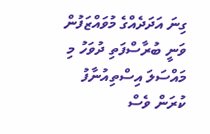ގިނަ އަދަދެއްގެ މުވައްޒަފުން ވަނީ ބުރާސްފަތި ދުވަހު މި މައްސަލަ އިސްތިއުނާފު ކުރަން ވެސް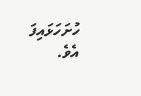ހުށަހަޅައިފަ އެވެ.